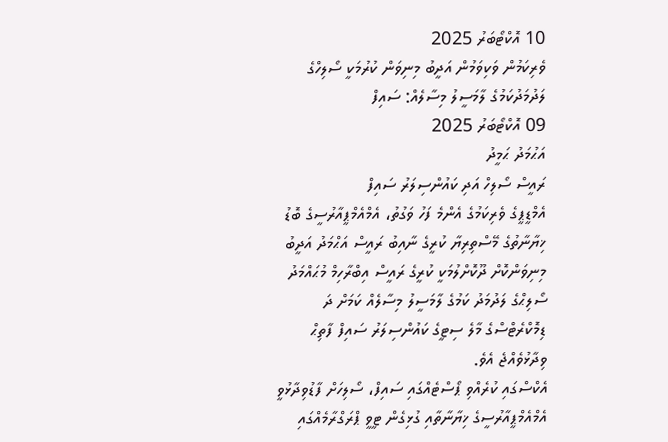10 އޮކްޓޯބަރު 2025
ވެރިކަމުން ވަކިވަމުން އަދީބު މިނިވަން ކުރުމަކީ ސޯލިހްގެ ލަދުމަދުކަމުގެ ލާމަސީލު މިސާލެއް: ސައިފް
09 އޮކްޓޯބަރު 2025
އަޙުމަދު ޙަމީދު
ރައީސް ސޯލިހް އަދި ކައުންސިލަރު ސައިފް
އެމްޑީޕީގެ ވެރިކަމުގެ އެންމެ ފަހު ވަގުތު، އެމްއެމްޕީއާރުސީގެ ބޮޑު ޚިޔާނާތުގެ މޭސްތިރިޔާ ކުރީގެ ނާއިބު ރައީސް އަޙްމަދު އަދީބު މިނިވަންކޮށް ދޫކޮށްލުމަކީ ކުރީގެ ރައީސް އިބްރާހިމް މުޙައްމަދު ސޯލިޙްގެ ލަދުމަދު ކަމުގެ ލާމަސީލު މިސާލެއް ކަމަށް ދަ ޑިމޮކްރެޓްސްގެ މާލެ ސިޓީގެ ކައުންސިލަރު ސައިފް ފާތިޙް ވިދާޅުވެއްޖެ އެވެ.
އެކްސްގައި ކުރެއްވި ޕޯސްޓެއްގައި ސައިފް، ސޯލިހަށް ފާޑުވިދާޅުވީ އެމްއެމްޕީއާރުސީގެ ޚިޔާނާތާއި ގުޅިގެން ޓީވީ ޕްރަގްރާމެއްގައި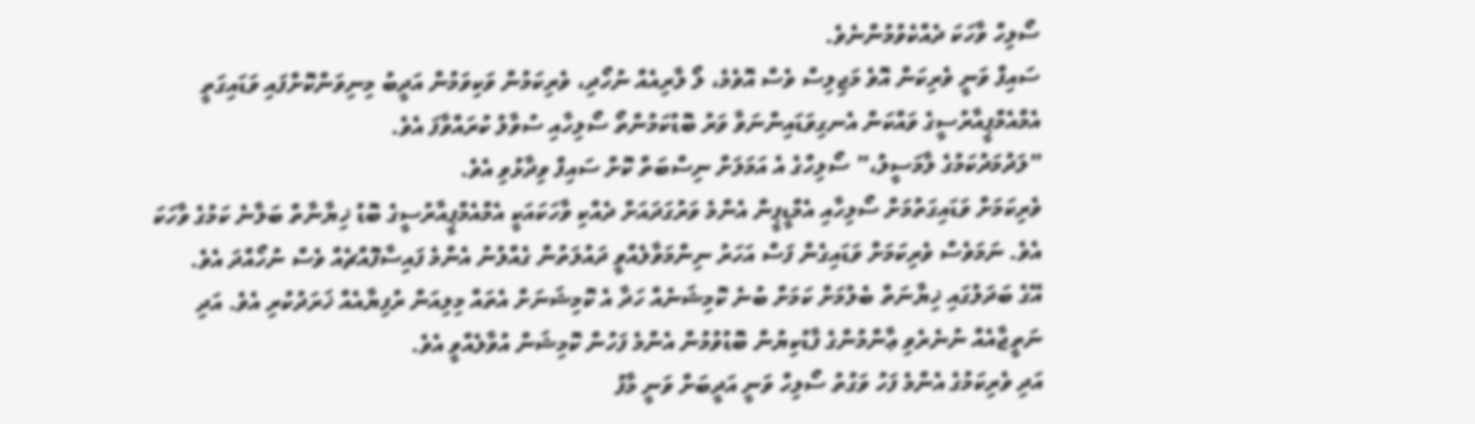ސޯލިހް ވާހަކަ ދެއްކެވުމުންނެވެ.
ސައިފް ވަނީ ވެރިކަން އޮވެ މަޖިލިސް ވެސް އޮވެމެ، ލޯ ލާރިއެއް ނުހޯދި، ވެރިކަމުން ވަކިވަމުން އަދީބު މިނިވަންކޮށްފައި ވަޑައިގަތީ އެމްއެމްޕީއާރުސީގެ ވައްކަން އެނގިވަޑައިންނަވާ ވަރު ބޮޑުކަމުންތޯ ސޯލިހާއި ސުވާލު ކުރައްވާފަ އެވެ.
”ލަދުމަދުކަމުގެ ލާމަސީލު،” ސޯލިހްގެ އެ އަމަލަށް ނިސްބަތް ކޮށް ސައިފް ވިދާޅުވި އެވެ.
ވެރިކަމަށް ވަޑައިގަތުމަށް ސޯލިހާއި އެމްޑީޕީން އެންމެ ވަރުގަދައަށް ދެއްކި ވާހަކައަކީ އެމްއެމްޕީއާރުސީގެ ބޮޑު ޚިޔާނާތް ބަލާނެ ކަމުގެ ވާހަކަ އެވެ. ނަމަވެސް ވެރިކަމަށް ވަޑައިގެން ފަސް އަހަރު ނިންމަވާލެއްވީ ދައުލަތުން ގެއްލުނު އެންމެ ފައިސާފޮއްޗެއް ވެސް ނުހޯއްދަ އެވެ.
އޭގެ ބަދަލުގައި ޚިޔާނަތް ބެލުމަށް ކަމަށް ބުނެ ކޮމިޝަނެއް ހަދާ އެ ކޮމިޝަނަށް އެތައް މިލިއަން ރުފިޔާއެއް ޚަރަދުކުރި އެވެ. އަދި ނަތީޖާއެއް ނުނެރެވި ޢާންމުންގެ ފާޑުކިޔުން ބޮޑުވުމުން އެންމެ ފަހުން ކޮމިޝަން އުވާލެއްވީ އެވެ.
އަދި ވެރިކަމުގެ އެންމެ ފަހު ވަގުތު ސޯލިހް ވަނީ އަދީބަށް ވަނީ މާފު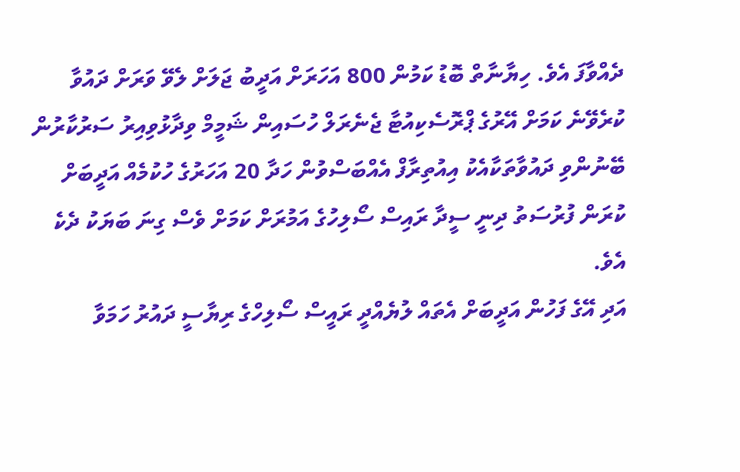ދެއްވާފަ އެވެ. ހިޔާނާތް ބޮޑު ކަމުން 800 އަހަރަށް އަދީބު ޖަލަށް ލެވޭ ވަރަށް ދައުވާ ކުރެވޭނެ ކަމަށް އޭރުގެ ޕްރޮސެކިއުޓާ ޖެނެރަލް ހުސައިން ޝަމީމް ވިދާޅުވިއިރު ސަރުކާރުން ބޭނުންވި ދައުވާތަކާއެކު އިއުތިރާފް އެއްބަސްވުން ހަދާ 20 އަހަރުގެ ހުކުމެއް އަދީބަށް ކުރަން ފުރުސަތު ދިނީ ސީދާ ރައިސް ސޯލިހުގެ އަމުރަށް ކަމަށް ވެސް ގިނަ ބަޔަކު ދެކެ އެވެ.
އަދި އޭގެ ފަހުން އަދީބަށް އެތައް ލުޔެއްދީ ރައީސް ސޯލިހްގެ ރިޔާސީ ދައުރު ހަމަވާ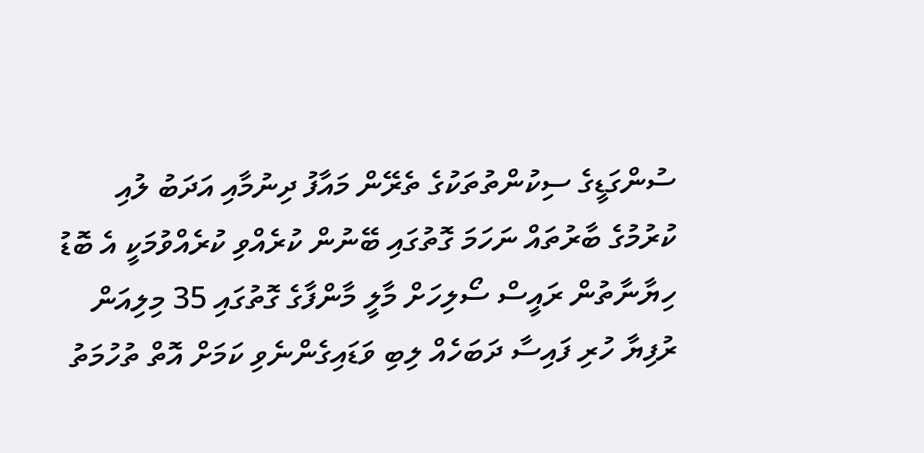ސުންގަޑީގެ ސިކުންތުތަކުގެ ތެރޭން މައާފު ދިނުމާއި އަދަބު ލުއި ކުރުމުގެ ބާރުތައް ނަހަމަ ގޮތުގައި ބޭނުން ކުރެއްވި ކުރެއްވުމަކީ އެ ބޮޑު ހިޔާނާތުން ރައީސް ސޯލިހަށް މާލީ މާންފާގެ ގޮތުގައި 35 މިލިއަން ރުފިޔާ ހުރި ފައިސާ ދަބަހެއް ލިބި ވަޑައިގެންނެވި ކަމަށް އޮތް ތުހުމަތު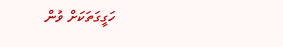ހަގީގަތަކަށް ވުން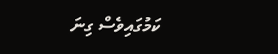ކަމުގައިވެސް ގިނަ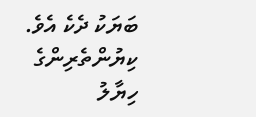ބަޔަކު ދެކެ އެވެ.
ކިޔުންތެރިންގެ ހިޔާލު